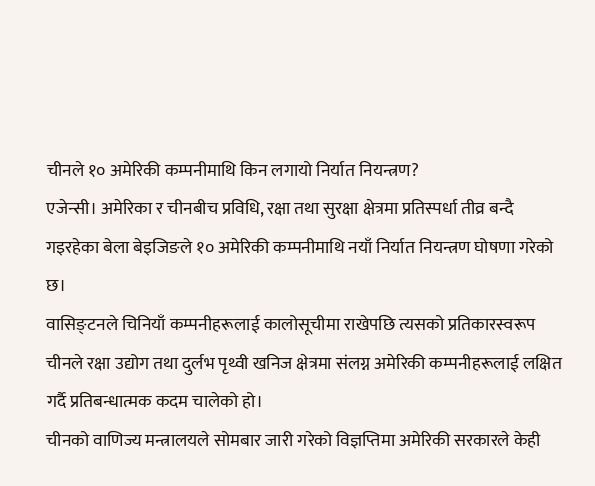चीनले १० अमेरिकी कम्पनीमाथि किन लगायो निर्यात नियन्त्रण?
एजेन्सी। अमेरिका र चीनबीच प्रविधि, रक्षा तथा सुरक्षा क्षेत्रमा प्रतिस्पर्धा तीव्र बन्दै गइरहेका बेला बेइजिङले १० अमेरिकी कम्पनीमाथि नयाँ निर्यात नियन्त्रण घोषणा गरेको छ।
वासिङ्टनले चिनियाँ कम्पनीहरूलाई कालोसूचीमा राखेपछि त्यसको प्रतिकारस्वरूप चीनले रक्षा उद्योग तथा दुर्लभ पृथ्वी खनिज क्षेत्रमा संलग्न अमेरिकी कम्पनीहरूलाई लक्षित गर्दै प्रतिबन्धात्मक कदम चालेको हो।
चीनको वाणिज्य मन्त्रालयले सोमबार जारी गरेको विज्ञप्तिमा अमेरिकी सरकारले केही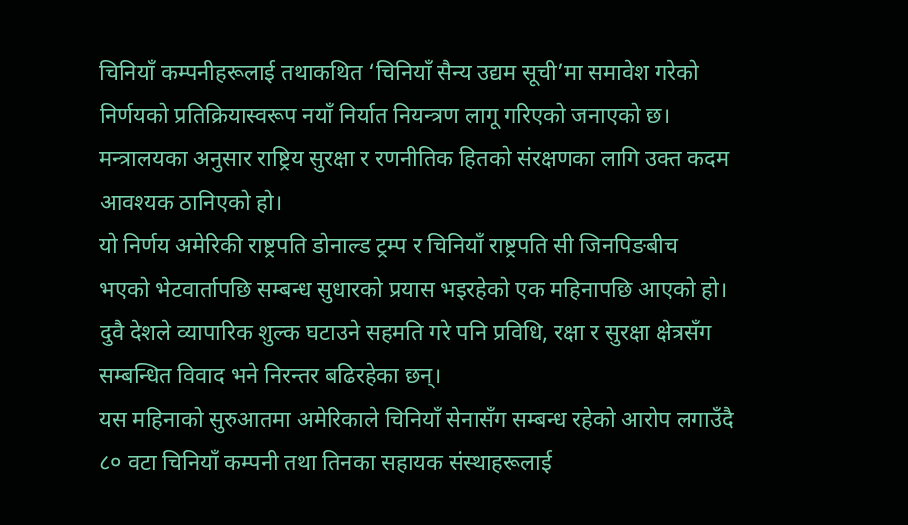चिनियाँ कम्पनीहरूलाई तथाकथित ‘चिनियाँ सैन्य उद्यम सूची’मा समावेश गरेको निर्णयको प्रतिक्रियास्वरूप नयाँ निर्यात नियन्त्रण लागू गरिएको जनाएको छ। मन्त्रालयका अनुसार राष्ट्रिय सुरक्षा र रणनीतिक हितको संरक्षणका लागि उक्त कदम आवश्यक ठानिएको हो।
यो निर्णय अमेरिकी राष्ट्रपति डोनाल्ड ट्रम्प र चिनियाँ राष्ट्रपति सी जिनपिङबीच भएको भेटवार्तापछि सम्बन्ध सुधारको प्रयास भइरहेको एक महिनापछि आएको हो। दुवै देशले व्यापारिक शुल्क घटाउने सहमति गरे पनि प्रविधि, रक्षा र सुरक्षा क्षेत्रसँग सम्बन्धित विवाद भने निरन्तर बढिरहेका छन्।
यस महिनाको सुरुआतमा अमेरिकाले चिनियाँ सेनासँग सम्बन्ध रहेको आरोप लगाउँदै ८० वटा चिनियाँ कम्पनी तथा तिनका सहायक संस्थाहरूलाई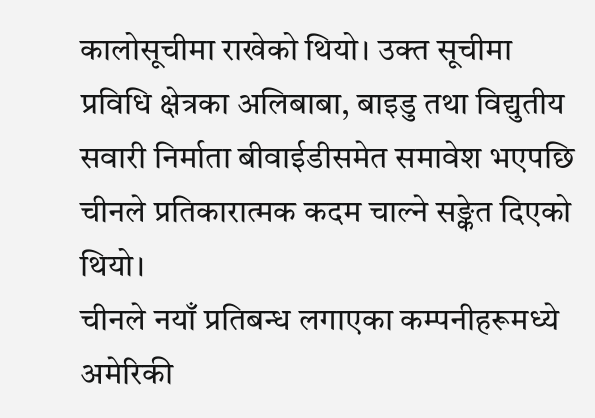कालोसूचीमा राखेको थियो। उक्त सूचीमा प्रविधि क्षेत्रका अलिबाबा, बाइडु तथा विद्युतीय सवारी निर्माता बीवाईडीसमेत समावेश भएपछि चीनले प्रतिकारात्मक कदम चाल्ने सङ्केत दिएको थियो।
चीनले नयाँ प्रतिबन्ध लगाएका कम्पनीहरूमध्ये अमेरिकी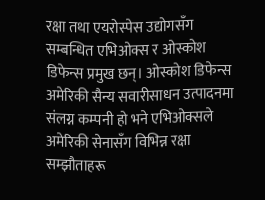रक्षा तथा एयरोस्पेस उद्योगसँग सम्बन्धित एभिओक्स र ओस्कोश डिफेन्स प्रमुख छन्। ओस्कोश डिफेन्स अमेरिकी सैन्य सवारीसाधन उत्पादनमा संलग्न कम्पनी हो भने एभिओक्सले अमेरिकी सेनासँग विभिन्न रक्षा सम्झौताहरू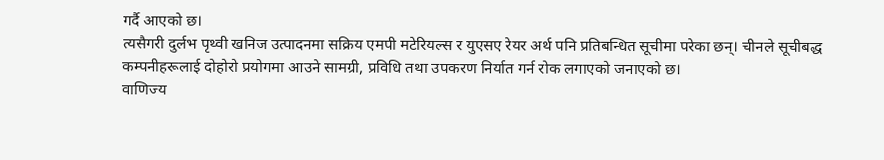गर्दै आएको छ।
त्यसैगरी दुर्लभ पृथ्वी खनिज उत्पादनमा सक्रिय एमपी मटेरियल्स र युएसए रेयर अर्थ पनि प्रतिबन्धित सूचीमा परेका छन्। चीनले सूचीबद्ध कम्पनीहरूलाई दोहोरो प्रयोगमा आउने सामग्री, प्रविधि तथा उपकरण निर्यात गर्न रोक लगाएको जनाएको छ।
वाणिज्य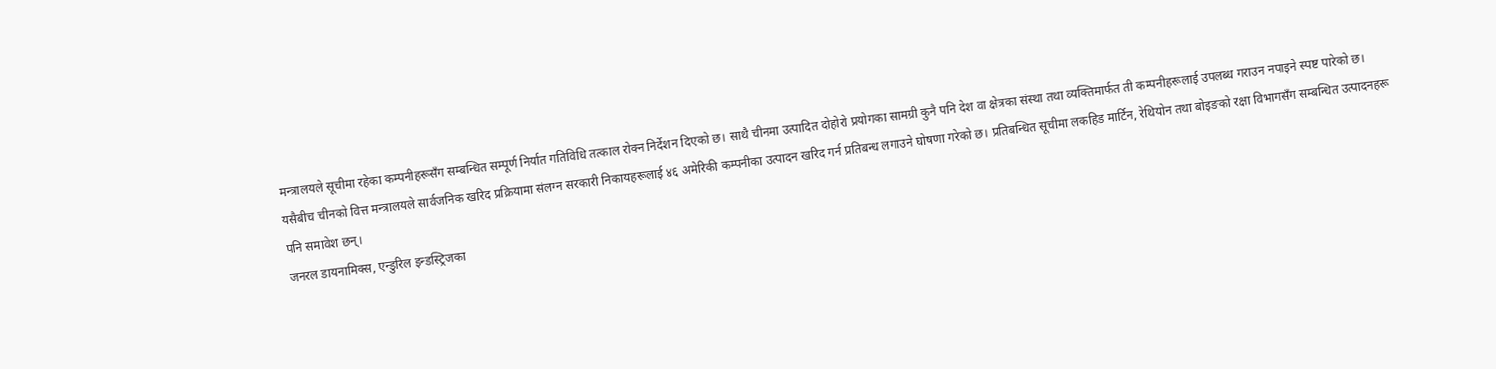मन्त्रालयले सूचीमा रहेका कम्पनीहरूसँग सम्बन्धित सम्पूर्ण निर्यात गतिविधि तत्काल रोक्न निर्देशन दिएको छ। साथै चीनमा उत्पादित दोहोरो प्रयोगका सामग्री कुनै पनि देश वा क्षेत्रका संस्था तथा व्यक्तिमार्फत ती कम्पनीहरूलाई उपलब्ध गराउन नपाइने स्पष्ट पारेको छ।
यसैबीच चीनको वित्त मन्त्रालयले सार्वजनिक खरिद प्रक्रियामा संलग्न सरकारी निकायहरूलाई ४६ अमेरिकी कम्पनीका उत्पादन खरिद गर्न प्रतिबन्ध लगाउने घोषणा गरेको छ। प्रतिबन्धित सूचीमा लकहिड मार्टिन, रेथियोन तथा बोइङको रक्षा विभागसँग सम्बन्धित उत्पादनहरू पनि समावेश छन्।
जनरल डायनामिक्स, एन्डुरिल इन्डस्ट्रिजका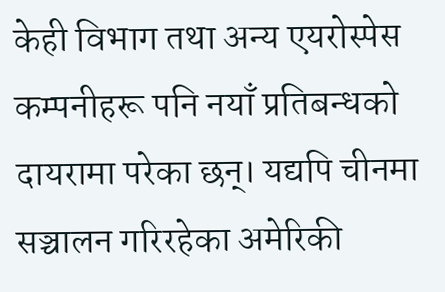केही विभाग तथा अन्य एयरोस्पेस कम्पनीहरू पनि नयाँ प्रतिबन्धको दायरामा परेका छन्। यद्यपि चीनमा सञ्चालन गरिरहेका अमेरिकी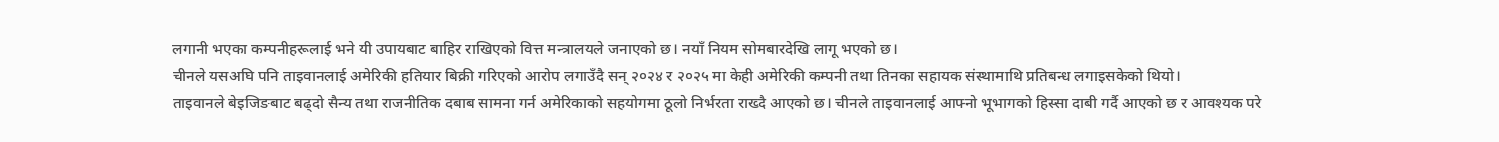लगानी भएका कम्पनीहरूलाई भने यी उपायबाट बाहिर राखिएको वित्त मन्त्रालयले जनाएको छ। नयाँ नियम सोमबारदेखि लागू भएको छ।
चीनले यसअघि पनि ताइवानलाई अमेरिकी हतियार बिक्री गरिएको आरोप लगाउँदै सन् २०२४ र २०२५ मा केही अमेरिकी कम्पनी तथा तिनका सहायक संस्थामाथि प्रतिबन्ध लगाइसकेको थियो।
ताइवानले बेइजिङबाट बढ्दो सैन्य तथा राजनीतिक दबाब सामना गर्न अमेरिकाको सहयोगमा ठूलो निर्भरता राख्दै आएको छ। चीनले ताइवानलाई आफ्नो भूभागको हिस्सा दाबी गर्दै आएको छ र आवश्यक परे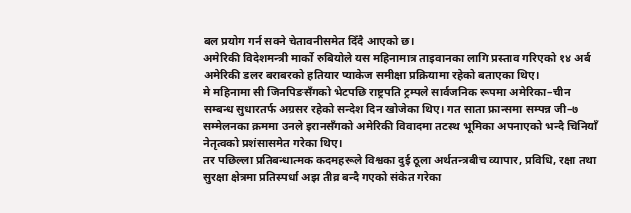बल प्रयोग गर्न सक्ने चेतावनीसमेत दिँदै आएको छ।
अमेरिकी विदेशमन्त्री मार्को रुबियोले यस महिनामात्र ताइवानका लागि प्रस्ताव गरिएको १४ अर्ब अमेरिकी डलर बराबरको हतियार प्याकेज समीक्षा प्रक्रियामा रहेको बताएका थिए।
मे महिनामा सी जिनपिङसँगको भेटपछि राष्ट्रपति ट्रम्पले सार्वजनिक रूपमा अमेरिका–चीन सम्बन्ध सुधारतर्फ अग्रसर रहेको सन्देश दिन खोजेका थिए। गत साता फ्रान्समा सम्पन्न जी–७ सम्मेलनका क्रममा उनले इरानसँगको अमेरिकी विवादमा तटस्थ भूमिका अपनाएको भन्दै चिनियाँ नेतृत्वको प्रशंसासमेत गरेका थिए।
तर पछिल्ला प्रतिबन्धात्मक कदमहरूले विश्वका दुई ठूला अर्थतन्त्रबीच व्यापार, प्रविधि, रक्षा तथा सुरक्षा क्षेत्रमा प्रतिस्पर्धा अझ तीव्र बन्दै गएको संकेत गरेका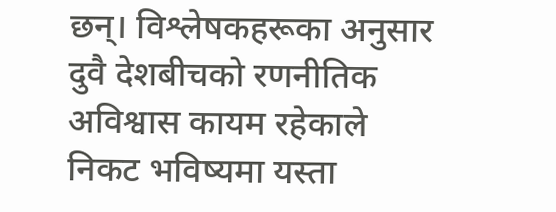छन्। विश्लेषकहरूका अनुसार दुवै देशबीचको रणनीतिक अविश्वास कायम रहेकाले निकट भविष्यमा यस्ता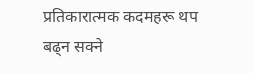प्रतिकारात्मक कदमहरू थप बढ्न सक्ने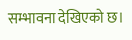सम्भावना देखिएको छ।